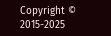Copyright © 2015-2025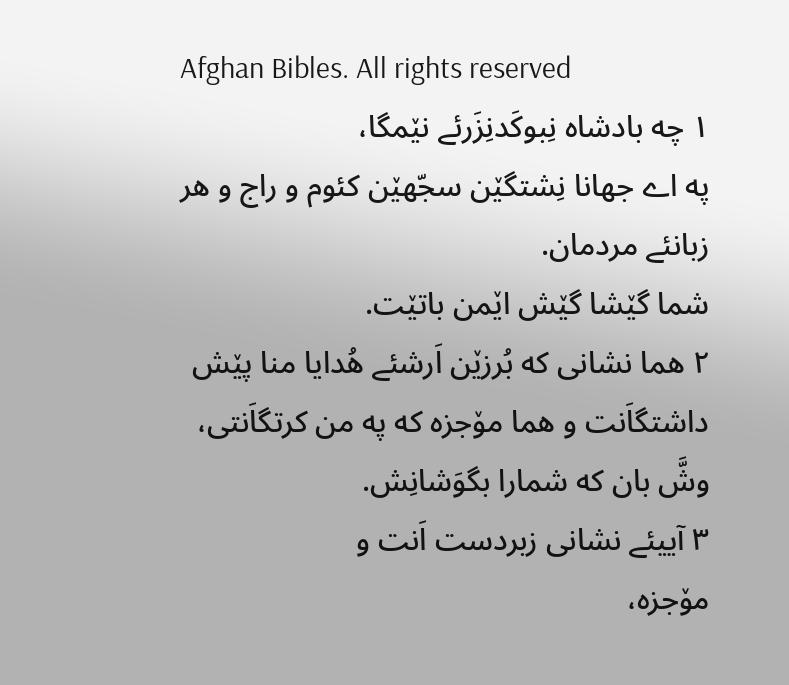Afghan Bibles. All rights reserved
۱ چه بادشاه نِبوکَدنِزَرئے نێمگا،
په اے جهانا نِشتگێن سجّهێن کئوم و راج و هر زبانئے مردمان.
شما گێشا گێش اێمن باتێت.
۲ هما نشانی که بُرزێن اَرشئے هُدایا منا پێش داشتگاَنت و هما مۆجزه که په من کرتگاَنتی، وشَّ بان که شمارا بگوَشانِش.
۳ آییئے نشانی زبردست اَنت و
مۆجزه،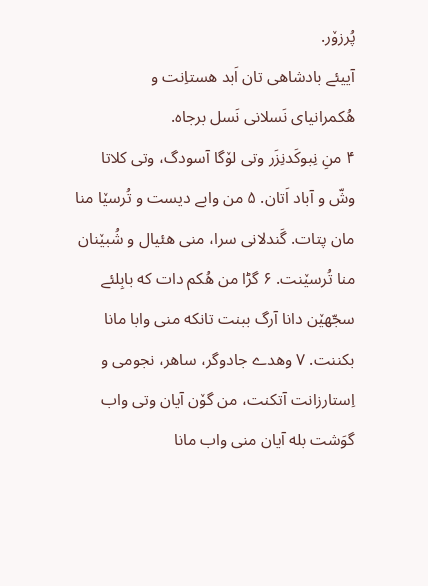پُرزۆر.
آییئے بادشاهی تان اَبد هستاِنت و
هُکمرانیای نَسلانی نَسل برجاه.
۴ منِ نِبوکَدنِزَر وتی لۆگا آسودگ، وتی کلاتا وشّ و آباد اَتان. ۵ من وابے دیست و تُرسێا منا مان پتات. گَندلانی سرا، منی هئیال و شُبێنان منا تُرسێنت. ۶ گڑا من هُکم دات که بابِلئے سجّهێن دانا آرگ ببنت تانکه منی وابا مانا بکننت. ۷ وهدے جادوگر، ساهر، نجومی و اِستارزانت آتکنت، من گۆن آیان وتی واب گوَشت بله آیان منی واب مانا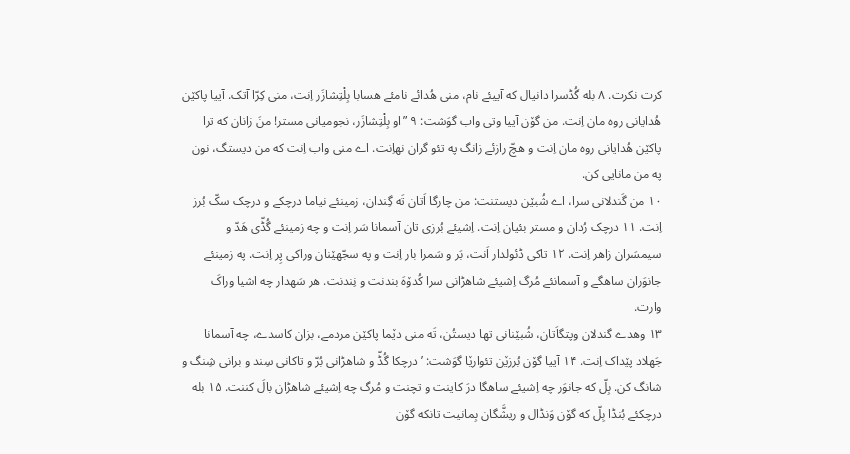کرت نکرت. ۸ بله گُڈسرا دانیال که آییئے نام، منی هُدائے نامئے هسابا بِلْتِشازَر اِنت، منی کِرّا آتک. آییا پاکێن هُدایانی روه مان اِنت. من گۆن آییا وتی واب گوَشت: ۹ ”او بِلْتِشازَر، نجومیانی مستر! منَ زانان که ترا پاکێن هُدایانی روه مان اِنت و هچّ رازئے زانگ په تئو گران نهاِنت. اے منی واب اِنت که من دیستگ، نون په من مانایی کن.
۱۰ من گَندلانی سرا، اے شُبێن دیستنت: من چارگا اَتان تَه گِندان، زمینئے نیاما درچکے و درچک سکّ بُرز اِنت. ۱۱ درچک رُدان و مستر بئیان اِنت. اِشیئے بُرزی تان آسمانا سَر اِنت و چه زمینئے گُڈّی هَدّ و سیمسَران زاهر اِنت. ۱۲ تاکی ڈئولدار اَنت، بَر و سَمرا بار اِنت و په سجّهێنان وراکی پِر اِنت. په زمینئے جانوَران ساهگے و آسمانئے مُرگ اِشیئے شاهڑانی سرا کُدۆهَ بندنت و نِندنت. هر سَهدار چه اشیا وراکَ وارت.
۱۳ وهدے گندلان وپتگاَتان، شُبێنانی تها دیستُن، تَه منی دێما پاکێن مردمے، بزان کاسدے، چه آسمانا جَهلاد پێداک اِنت. ۱۴ آییا گۆن بُرزێن تئوارێا گوَشت: ’درچکا گُڈّ و شاهڑانی بُرّ و تاکانی سِند و برانی شِنگ و شانگ کن. بِلّ که جانوَر چه اِشیئے ساهگا درَ کاینت و تچنت و مُرگ چه اِشیئے شاهڑان بالَ کننت. ۱۵ بله درچکئے بُنڈا بِلّ که گۆن وَنڈال و ریشَّگان بِمانیت تانکه گۆن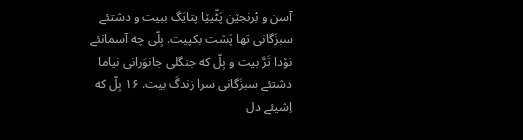آسن و بْرنجێن پَٹّیێا پتایَگ ببیت و دشتئے سبزَگانی تها پَشت بکپیت. بِلّی چه آسمانئے نۆدا تَرَّ بیت و بِلّ که جنگلی جانوَرانی نیاما دشتئے سبزَگانی سرا زندگَ بیت. ۱۶ بِلّ که اِشیئے دل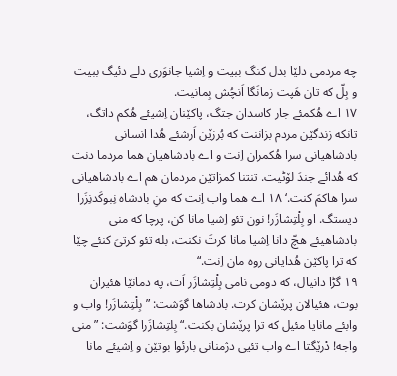چه مردمی دلێا بدل کنگ ببیت و اِشیا جانوَری دلے دئیگ ببیت و بِلّ که تان هَپت زمانَگا اَنچُش بِمانیت.
۱۷ اے هُکمئے جار کاسدان جتگ، پاکێنان اِشیئے هُکم داتگ، تانکه زندگێن مردم بزاننت که بُرزێن اَرشئے هُدا انسانی بادشاهیانی سرا هُکمران اِنت و اے بادشاهیان هما مردما دنت که هُدائے جندَ لۆٹیت. تنتنا کمزاتێن مردمان هم اے بادشاهیانی سرا هاکمَ کنت.‘ ۱۸ اے هما واب اِنت که منِ بادشاه نِبوکَدنِزَرا دیستگ. او بِلْتِشازَر! نون تئو اِشیا مانا کن، پرچا که منی بادشاهیئے هچّ دانا اِشیا مانا کرتَ نکنت، بله تئو کرتیَ کنئے چێا که ترا پاکێن هُدایانی روه مان اِنت.“
۱۹ گڑا دانیال، که دومی نامی بِلْتِشازَر اَت، په دمانێا هئیران بوت، هئیالان پرێشان کرت. بادشاها گوَشت: ”بِلْتِشازَر! واب و وابئے مانایا مئیل که ترا پرێشان بکنت.“ بِلتِشازَرا گوَشت: ”منی واجه! دْرێگتا اے واب تئیی دژمنانی بارئوا بوتێن و اِشیئے مانا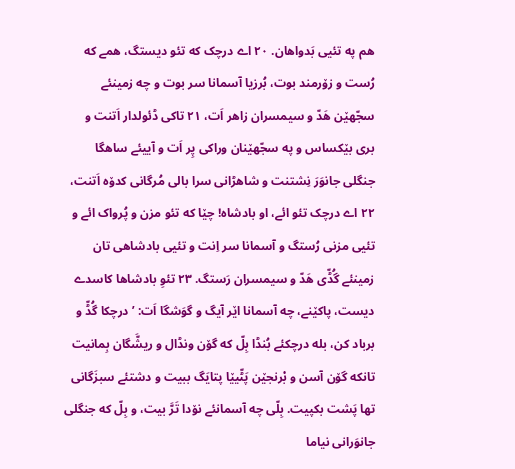هم په تئیی بَدواهان. ۲۰ اے درچک که تئو دیستگ، همے که رُست و زۆرمند بوت، بُرزیا آسمانا سر بوت و چه زمینئے سجّهێن هَدّ و سیمسران زاهر اَت، ۲۱ تاکی ڈئولدار اَتنت و بری بێکساس و په سجّهێنان وراکی پِر اَت و آییئے ساهگا جنگلی جانوَرَ نِشتنت و شاهڑانی سرا بالی مُرگانی کدۆه اَتنت، ۲۲ اے درچک تئو ائے، او بادشاه! چێا که تئو مزن و پُرواک ائے و تئیی مزنی رُستگ و آسمانا سر اِنت و تئیی بادشاهی تان زمینئے گُڈّی هَدّ و سیمسران رَستگ. ۲۳ تئوِ بادشاها کاسدے دیست، پاکێنے، چه آسمانا اێر آیگ و گوَشگا اَت: ’درچکا گُڈّ و برباد کن، بله درچکئے بُنڈا بِلّ که گۆن ونڈال و ریشَّگان بِمانیت تانکه گۆن آسن و بْرنجێن پَٹّیێا پتایَگ ببیت و دشتئے سبزَگانی تها پَشت بکپیت. بِلّی چه آسمانئے نۆدا تَرَّ بیت، و بِلّ که جنگلی جانوَرانی نیاما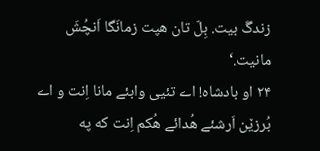زندگَ بیت. بِلّ تان هپت زمانَگا اَنچُشَ مانیت.‘
۲۴ او بادشاه! اے تئیی وابئے مانا اِنت و اے بُرزێن اَرشئے هُدائے هُکم اِنت که په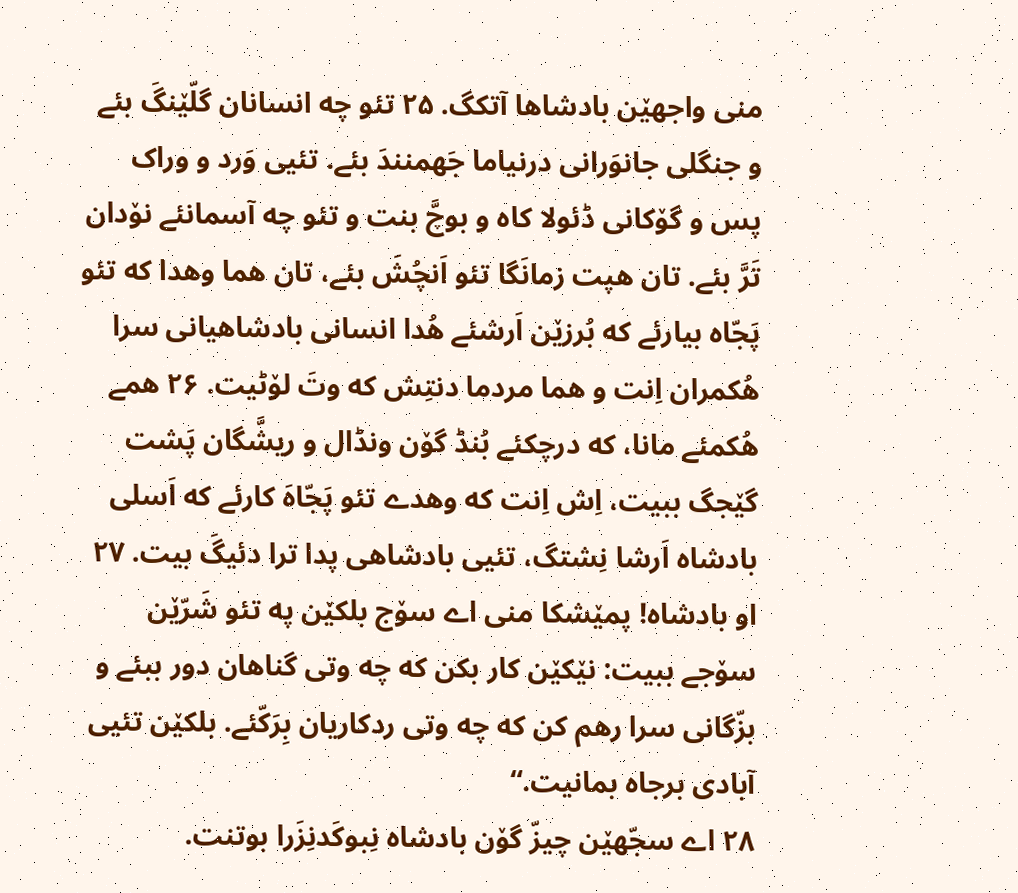منی واجهێن بادشاها آتکگ. ۲۵ تئو چه انسانان گلّێنگَ بئے و جنگلی جانوَرانی درنیاما جَهمنندَ بئے. تئیی وَرد و وراک پس و گۆکانی ڈئولا کاه و بوچَّ بنت و تئو چه آسمانئے نۆدان تَرَّ بئے. تان هپت زمانَگا تئو اَنچُشَ بئے، تان هما وهدا که تئو پَجّاه بیارئے که بُرزێن اَرشئے هُدا انسانی بادشاهیانی سرا هُکمران اِنت و هما مردما دنتِش که وتَ لۆٹیت. ۲۶ همے هُکمئے مانا، که درچکئے بُنڈ گۆن ونڈال و ریشَّگان پَشت گێجگ ببیت، اِش اِنت که وهدے تئو پَجّاهَ کارئے که اَسلی بادشاه اَرشا نِشتگ، تئیی بادشاهی پدا ترا دئیگَ بیت. ۲۷ او بادشاه! پمێشکا منی اے سۆج بلکێن په تئو شَرّێن سۆجے ببیت: نێکێن کار بکن که چه وتی گناهان دور ببئے و بزّگانی سرا رهم کن که چه وتی ردکاریان بِرَکّئے. بلکێن تئیی آبادی برجاه بمانیت.“
۲۸ اے سجّهێن چیزّ گۆن بادشاه نِبوکَدنِزَرا بوتنت.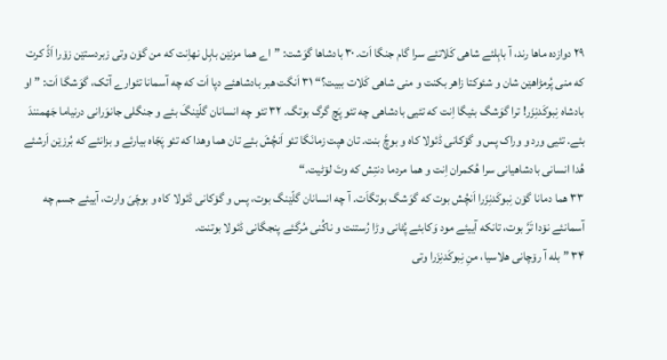۲۹ دوازده ماها رند، آ بابِلئے شاهی کَلاتئے سرا گام جنگا اَت. ۳۰ بادشاها گوَشت: ”اے هما مزنێن بابِل نهاِنت که من گۆن وتی زبردستێن زۆرا اَڈّ کرت که منی پُرمڑاهێن شان و شئوکتا زاهر بکنت و منی شاهی کَلات ببیت؟“ ۳۱ اَنگت هبر بادشاهئے دپا اَت که چه آسمانا تئوارے آتک، گوَشگا اَت: ”او بادشاه نِبوکَدنِزَر! ترا گوَشگ بئیگا اِنت که تئیی بادشاهی چه تئو پَچ گرگ بوتگ. ۳۲ تئو چه انسانان گلّێنگَ بئے و جنگلی جانوَرانی درنیاما جَهمنندَ بئے. تئیی ورد و وراک پس و گۆکانی ڈئولا کاه و بوچَّ بنت. تان هپت زمانَگا تئو اَنچُشَ بئے تان هما وهدا که تئو پَجّاه بیارئے و بزانئے که بُرزێن اَرشئے هُدا انسانی بادشاهیانی سرا هُکمران اِنت و هما مردما دنتِش که وتَ لۆٹیت.“
۳۳ هما دمانا گۆن نِبوکَدنِزَرا اَنچُش بوت که گوَشگ بوتگاَت. آ چه انسانان گلّێنگ بوت، پس و گۆکانی ڈئولا کاه و بوچّیَ وارت، آییئے جسم چه آسمانئے نۆدا تَرَّ بوت، تانکه آییئے مود وَکابئے پُٹانی وڑا رُستنت و ناکُنی مُرگئے پنجگانی ڈئولا بوتنت.
۳۴ ”بله آ رۆچانی هلاسیا، منِ نِبوکَدنِزَرا وتی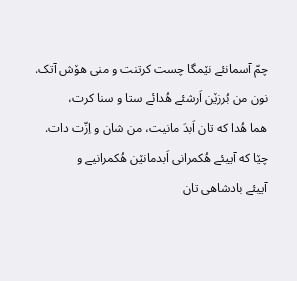چمّ آسمانئے نێمگا چست کرتنت و منی هۆش آتک.
نون من بُرزێن اَرشئے هُدائے ستا و سنا کرت،
هما هُدا که تان اَبدَ مانیت، من شان و اِزّت دات.
چێا که آییئے هُکمرانی اَبدمانێن هُکمرانیے و
آییئے بادشاهی تان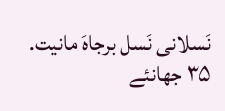نَسلانی نَسل برجاهَ مانیت.
۳۵ جهانئے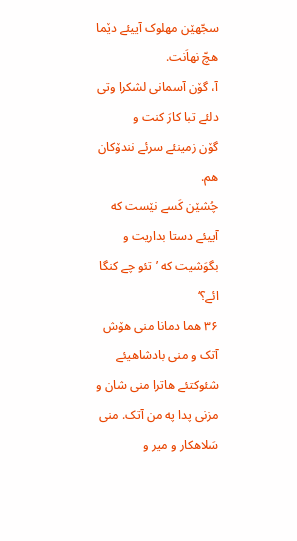سجّهێن مهلوک آییئے دێما هچّ نهاَنت.
آ، گۆن آسمانی لشکرا وتی دلئے تبا کارَ کنت و
گۆن زمینئے سرئے نندۆکان هم.
چُشێن کَسے نێست که آییئے دستا بداریت و
بگوَشیت که ’تئو چے کنگا ائے؟‘
۳۶ هما دمانا منی هۆش آتک و منی بادشاهیئے شئوکتئے هاترا منی شان و مزنی پدا په من آتک. منی سَلاهکار و میر و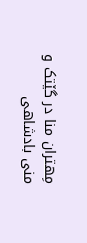مِهتران منا در گێتک و منی بادشاهی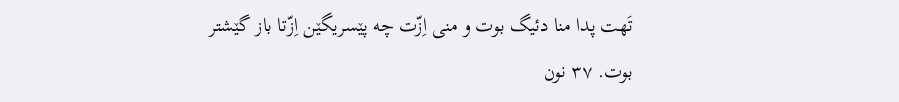تَهت پدا منا دئیگ بوت و منی اِزّت چه پێسریگێن اِزّتا باز گێشتر بوت. ۳۷ نون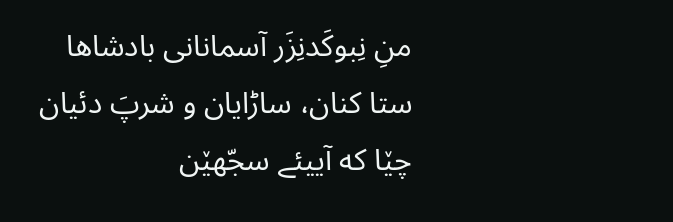منِ نِبوکَدنِزَر آسمانانی بادشاها ستا کنان، ساڑایان و شرپَ دئیان چێا که آییئے سجّهێن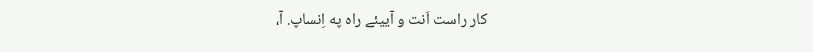کار راست اَنت و آییئے راه په اِنساپ. آ،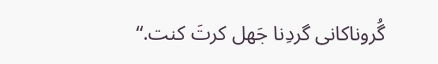گُروناکانی گردِنا جَهل کرتَ کنت.“